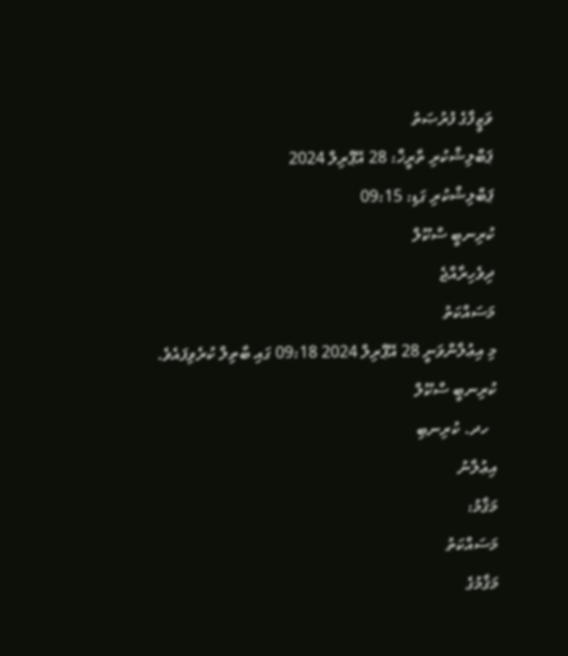ވަޒީފާގެ ފުރުޞަތު
ޕަބްލިޝްކުރި ތާރީޚް: 28 އޭޕްރިލް 2024
ޕަބްލިޝްކުރި ގަޑި: 09:15
ކުރިނބީ ސްކޫލް
ދިވެހިރާއްޖެ
މަސައްކަތު
މި އިޢުލާންވަނީ 28 އޭޕްރިލް 2024 09:18 ގައި ބާތިލް ކުރެވިފައެވެ.
ކުރިނބީ ސްކޫލް
  ހދ. ކުރިނބި
އިޢުލާނު
މަޤާމު:
މަސައްކަތު
މަޤާމުގެ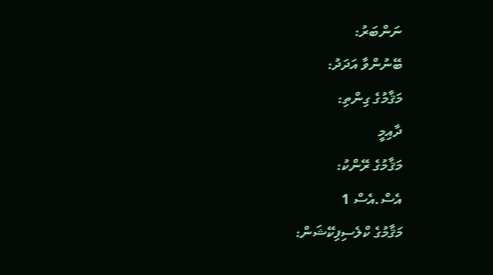ނަންބަރު:
ބޭނުންވާ އަދަދު:
މަޤާމުގެ ގިންތި:
ދާއިމީ
މަޤާމުގެ ރޭންކު:
އެސް.އެސް 1
މަޤާމުގެ ކްލެސިފިކޭޝަން: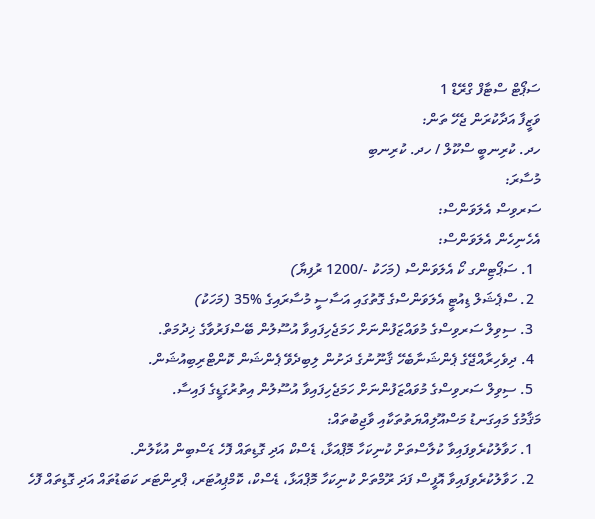ސަޕޯޓް ސްޓާފް ގްރޭޑް 1
ވަޒީފާ އަދާކުރަން ޖެހޭ ތަން:
ހދ. ކުރިނބީ ސްކޫލް / ހދ. ކުރިނބި
މުސާރަ:
ސަރވިސް އެލަވަންސް:
އެހެނިހެން އެލަވަންސް:
  1. ސަޕޯޓިންގ ކޯ އެލަވަންސް (މަހަކު -/1200 ރުފިޔާ)
  2. ސްޕެޝަލް ޑިއުޓީ އެލަވަންސްގެ ގޮތުގައި އަސާސީ މުސާރައިގެ %35 (މަހަކު)
  3. ސިވިލް ސަރވިސްގެ މުވައްޒަފުންނަށް ހަމަޖެހިފައިވާ އުސޫލުން ބޭސްފަރުވާގެ ޚިދުމަތް.
  4. ދިވެހިރާއްޖޭގެ ޕެންޝަނާބެހޭ ޤާނޫނުގެ ދަށުން ލިބިދެވޭ ޕެންޝަން ކޮންޓްރިބިއުޝަން.
  5. ސިވިލް ސަރވިސްގެ މުވައްޒަފުންނަށް ހަމަޖެހިފައިވާ އުސޫލުން އިތުރުގަޑީގެ ފައިސާ.
މަޤާމުގެ މައިގަނޑު މަސްއޫލިއްޔަތުތަކާއި ވާޖިބުތައް:
  1. ހަވާލުކުރެވިފައިވާ ކުލާސްތަށް ކުނިކަހާ މޮޕްއަޅާ، ޑެސްކް އަދި ގޮޑިތައް ފޮހެ ޑަސްބިން އުކާލުން.
  2. ހަވާލުކުރެވިފައިވާ އޮފީސް ފަދަ ރޫމްތަށް ކުނިކަހާ މޮޕްއަޅާ، ޑެސްކް، ކޮމްޕިއުޓަރ، ޕްރިންޓަރ ކަބަޑުތައް އަދި ގޮޑިތައް ފޮހެ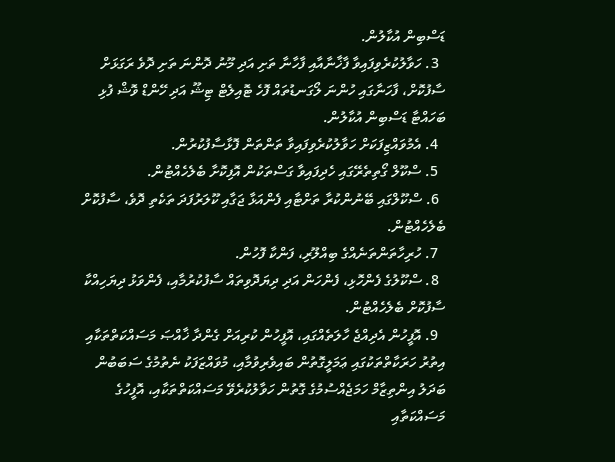ޑަސްބިން އުކާލުން.
  3. ހަވާލުކުރެވިފައިވާ ފާޚާނާއާއި ފާހާނާ ތަށި އަދި މޫނު ދޮންނަ ތަށި ދޮވެ ރަގަޅަށް ސާފުކޮށް، ފާހަނާގައި ހުންނަ ލޯގަނޑުތައް ފޮހެ ޓޮއިލެޓް ޓިޝޫ އަދި ހޭންޑް ވޮޝް ފުޅި ބަހައްޓާ ޑަސްބިން އުކާލުން.
  4. އެމުވައްޒިފަކަށް ހަވާލުކުރެވިފައިވާ ތަންތަން ފޮޅާސާފުކުރުން.
  5. ސްކޫލް ގޯތިތެރޭގައި ހެދިފައިވާ ގަސްތަކުން އޮފިކޮށާ ބެލެހެއްޓުން.
  6. ސްކޫލްގައި ބޭނުންކުރާ ތަށްޓާއި ފެންއަޅާ ޖަގާއި ކޫލަރުފަދަ ތަކެތި ދޮވެ، ސާފުކޮށް ބެލެހެއްޓުން.
  7. ހުރިހާތަންތަނެއްގެ ބިއްލޫރި، ފަންކާ ފޮހުން.
  8. ސްކޫލުގެ ފެންހޮޅި، ފެންހަން އަދި ދިޔަދޮވިތައް ސާފުކުރުމާއި، ފެންވަޅު ދިޔަހިއްކާ ސާފުކޮށް ބެލެހެއްޓުން.
  9. އޮފީހުން އެދިއްޖެ ހާލަތެއްގައި، އޮފީހުން ކުރިއަށް ގެންދާ ޚާއްޞަ މަސައްކަތްތަކާއި އިތުރު ހަރަކާތްތަކުގައި ޢަމަލީގޮތުން ބައިވެރިވުމާއި، މުވައްޒަފަކު ނެތުމުގެ ސަބަބުން ބަދަލު އިންތިޒާމް ހަމަޖެއްސުމުގެ ގޮތުން ހަވާލުކުރެވޭ މަސައްކަތްތަކާއި، އޮފީހުގެ މަސައްކަތާއި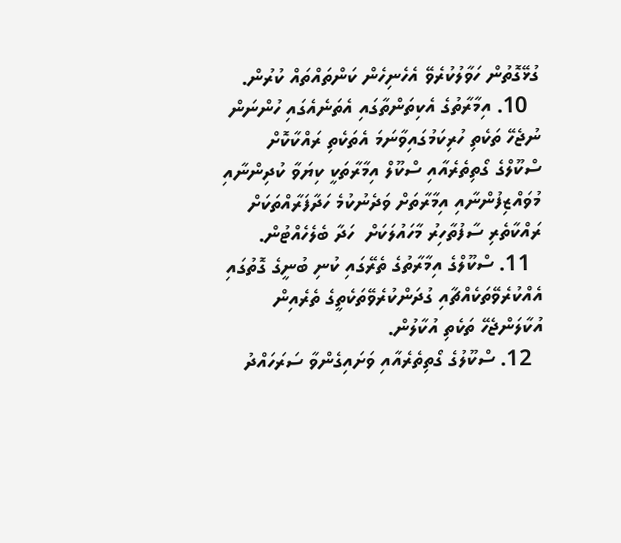ގުޅޭގޮތުން ހަވާލުކުރެވޭ އެހެނިހެން ކަންތައްތައް ކުރުން.
  10. އިމާރާތުގެ އެކިތަންތާގައި އެތަނެއެގައި ހުންނަން ނުޖެހޭ ތަކެތި ހުރިކަމުގައިވާނަމަ އެތަކެތި ރައްކާކޮށް ސްކޫލްގެ ގޯތިތެރެއާއި ސްކޫލް އިމާރާތަކީ ކިޔަވާ ކުދިންނާއި މުވައްޒިފުންނާއި އިމާރާތަށް ވަދެނުކުމެ ހަދާފަރާއްތަކަށް ރައްކާތެރި ސާފުތާހިރު މާހައުލަކަށް  ހަދާ ބެލެހެއްޓުން.
  11. ސްކޫލްގެ އިމާރާތުގެ ތެރޭގައި ކުނި ބުނީގެ ގޮތުގައި އެއްކުރެވޭތަކެއްޗާއި ގުދަންކުރެވޭތަކެތީގެ ތެރެއިން އުކާލަންޖެހޭ ތަކެތި އުކާލުން.
  12. ސްކޫލުގެ ގޯތިތެރެއާއި ވަށައިގެންވާ ސަރަހައްދު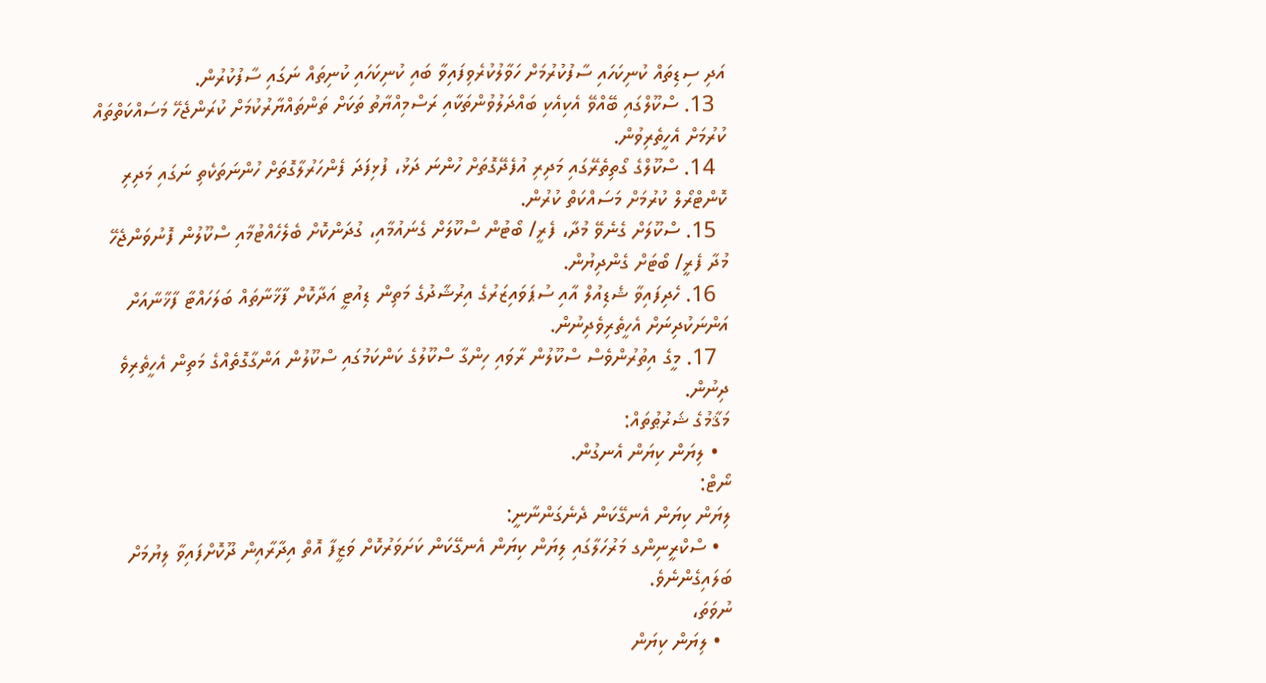އަދި ސިޑިތައް ކުނިކަހައި ސާފުކުރުމަށް ހަވާލުކުރެވިފައިވާ ބައި ކުނިކަހައި ކުނިތައް ނަގައި ސާފުކުރުން.
  13. ސްކޫލްގައި ބޭއްވޭ އެކިއެކި ބައްދަލުވުންތަކާއި ރަސްމިއްޔާތު ތަކަށް ތަންތައްޔާރުކުމަށް ކުރަންޖެހޭ މަސައްކަތްތައް ކުރުމަށް އެހީތެރިވުން.
  14. ސްކޫލްގެ ގޯތިތެރޭގައި މަދިރި އުފެދޭގޮތަށް ހުންނަ ދަޅު، ފުޅިފަދަ ފެންހަރުލާގޮތަށް ހުންނަތަކެތި ނަގައި މަދިރި ކޮންޓްރޯލް ކުރުމަށް މަސައްކަތް ކުރުން.
  15. ސްކޫލަށް ގެނެވޭ މުދާ، ފެރީ/ ބޯޓުން ސްކޫލަށް ގެނައުމާއި، ގުދަންކޮށް ބެލެހެއްޓުމާއި ސްކޫލުން ފޮނުވަންޖެހޭ މުދާ ފެރީ/ ބޯޓަށް ގެންދިޔުން.
  16. ހެދިފައިވާ ޝެޑިއުލް އާއި ސުޕަވައިޒަރުގެ އިރުޝާދުގެ މަތިން ޑިއުޓީ އަދާކޮށް ފާޚާނާތައް ބަލަހައްޓާ ފާޚާނާއަށް އަންނަކުދިނަށް އެހީތެރިވެދިނުން.
  17. މީގެ އިތުރުންވެސް ސްކޫލުން ރާވައި ހިންގާ ސްކޫލުގެ ކަންކަމުގައި ސްކޫލުން އަންގާގޮތެއްގެ މަތިން އެހީތެރިވެ ދިނުން.
މަޤާމުގެ ޝަރުޠުތައް:
  • ލިޔަން ކިޔަން އެނގުން.
ނޯޓް:
ލިޔަން ކިޔަން އެނގޭކަން ދެނެގަންނާނީ:
  • ސްކްރީނިންގ މަރުހަލާގައި ލިޔަން ކިޔަން އެނގޭކަން ކަށަވަރުކޮށް ވަޒީފާ އޮތް އިދާރާއިން ދޫކޮށްފައިވާ ލިޔުމަށް ބަލައިގެންނެވެ.
ނުވަތަ،
  • ލިޔަން ކިޔަން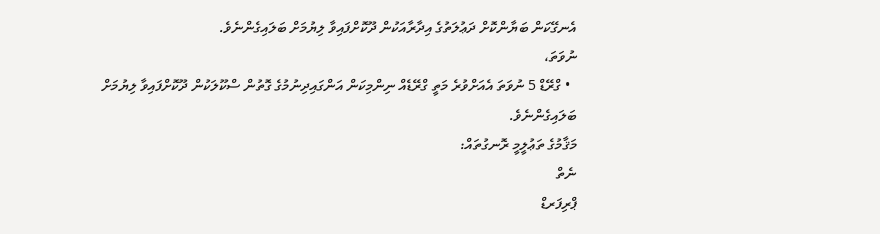އެނގޭކަން ބަޔާންކޮށް ދަޢުލަތުގެ އިދާރާއަކުން ދޫކޮށްފައިވާ ލިޔުމަށް ބަލައިގެންނެވެ.
ނުވަތަ،
  • ގްރޭޑް 5 ނުވަތަ އެއަށްވުރެ މަތީ ގްރޭޑެއް ނިންމިކަން އަންގައިދިނުމުގެ ގޮތުން ސްކޫލަކުން ދޫކޮށްފައިވާ ލިޔުމަށް ބަލައިގެންނެވެ.
މަޤާމުގެ ތަޢުލީމީ ރޮނގުތައް:
ނެތް
ޕްރިފަރޑް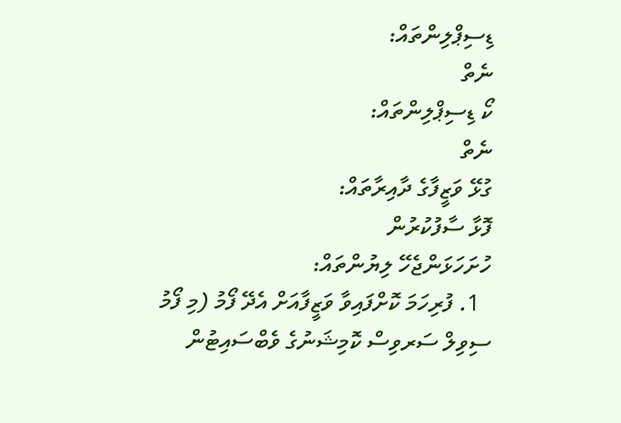ޑިސިޕްލިންތައް:
ނެތް
ކޯ ޑިސިޕްލިންތައް:
ނެތް
ގުޅޭ ވަޒީފާގެ ދާއިރާތައް:
ފޮޅާ ސާފުކުރުން
ހުށަހަޅަންޖެހޭ ލިޔުންތައް:
  1. ފުރިހަމަ ކޮށްފައިވާ ވަޒީފާއަށް އެދޭ ފޯމު (މި ފޯމު ސިވިލް ސަރވިސް ކޮމިޝަނުގެ ވެބްސައިޓުން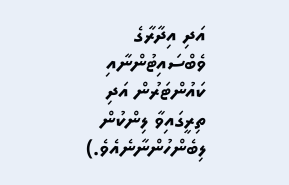އަދި އިދާރާގެ ވެބްސައިޓުންނާއި ކައުންޓަރުން އަދި ތިރީގައިވާ ލިންކުން ލިބެންހުންނާނެއެވެ.)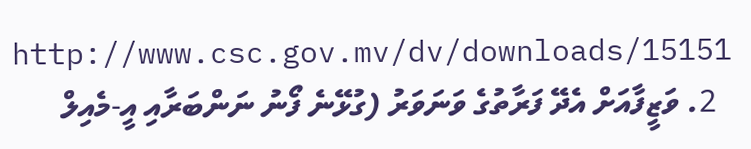http://www.csc.gov.mv/dv/downloads/15151
  2. ވަޒީފާއަށް އެދޭ ފަރާތުގެ ވަނަވަރު (ގުޅޭނެ ފޯނު ނަންބަރާއި އީ-މެއިލް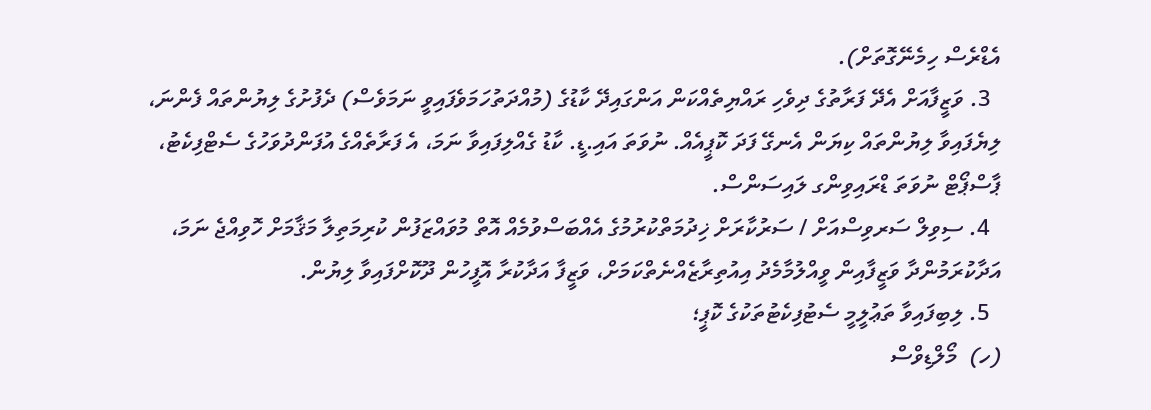އެޑްރެސް ހިމެނޭގޮތަށް).
  3. ވަޒީފާއަށް އެދޭ ފަރާތުގެ ދިވެހި ރައްޔިތެއްކަން އަންގައިދޭ ކާޑުގެ (މުއްދަތުހަމަވެފައިވީ ނަމަވެސް) ދެފުށުގެ ލިޔުންތައް ފެންނަ، ލިޔެފައިވާ ލިޔުންތައް ކިޔަން އެނގޭ ފަދަ ކޮޕީއެއް. ނުވަތަ އައި.ޑީ. ކާޑު ގެއްލިފައިވާ ނަމަ، އެ ފަރާތެއްގެ އުފަންދުވަހުގެ ސެޓްފިކެޓު، ޕާސްޕޯޓް ނުވަތަ ޑްރައިވިންގ ލައިސަންސް.
  4. ސިވިލް ސަރވިސްއަށް / ސަރުކާރަށް ޚިދުމަތްކުރުމުގެ އެއްބަސްވުމެއް އޮތް މުވައްޒަފުން ކުރިމަތިލާ މަޤާމަށް ހޮވިއްޖެ ނަމަ، އަދާކުރަމުންދާ ވަޒީފާއިން ވީއްލުމާމެދު އިއުތިރާޒެއްނެތްކަމަށް، ވަޒީފާ އަދާކުރާ އޮފީހުން ދޫކޮށްފައިވާ ލިޔުން.
  5. ލިބިފައިވާ ތަޢުލީމީ ސެޓުފިކެޓުތަކުގެ ކޮޕީ؛
(ހ)  މޯލްޑިވްސް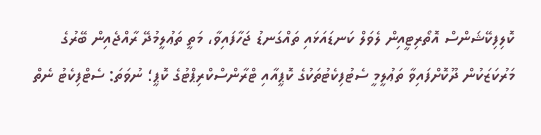ކޮލިފިކޭޝަންސް އޮތޯރިޓީއިން ލެވަލް ކަނޑައަޅައި ތައްގަނޑު ޖަހާފައިވާ، މަތީ ތަޢުލީމުދޭ ރާއްޖެއިން ބޭރުގެ މަރުކަޒަކުން ދޫކޮށްފައިވާ ތަޢުލީމީ ސެޓުފިކެޓުތަކުގެ ކޮޕީއާއި ޓްރާންސްކްރިޕްޓުގެ ކޮޕީ؛ ނުވަތަ: ސެޓްފިކެޓު ނެތް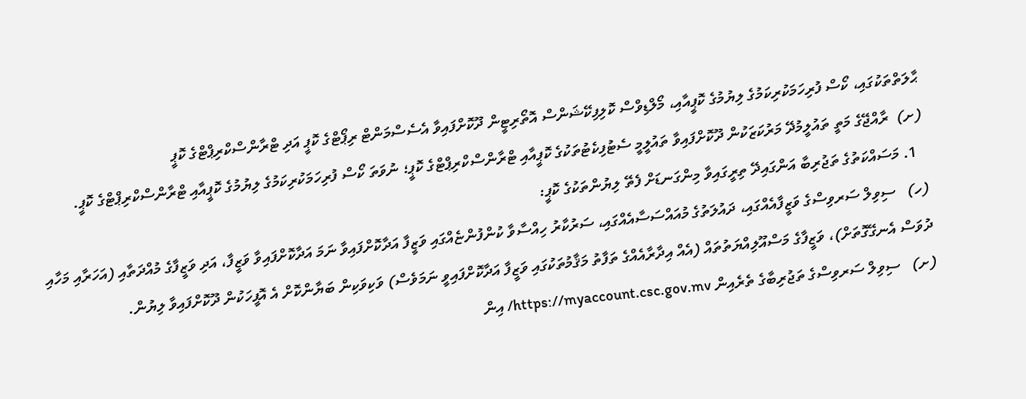ޙާލަތްތަކުގައި، ކޯސް ފުރިހަމަކުރިކަމުގެ ލިޔުމުގެ ކޮޕީއާއި، މޯލްޑިވްސް ކޮލިފިކޭޝަންސް އޮތޯރިޓީން ދޫކޮށްފައިވާ އެސެސްމަންޓް ރިޕޯޓްގެ ކޮޕީ އަދި ޓްރާންސްކްރިޕްޓްގެ ކޮޕީ
(ށ)  ރާއްޖޭގެ މަތީ ތައުލީމުދޭ މަރުކަޒަކުން ދޫކޮށްފައިވާ ތައުލީމީ ސެޓުފިކެޓުތަކުގެ ކޮޕީއާއި ޓްރާންސްކްރިޕްޓްގެ ކޮޕީ؛ ނުވަތަ ކޯސް ފުރިހަމަކުރިކަމުގެ ލިޔުމުގެ ކޮޕީއާއި ޓްރާންސްކްރިޕްޓްގެ ކޮޕީ.
  1. މަސައްކަތުގެ ތަޖުރިބާ އަންގައިދޭ ތިރީގައިވާ މިންގަނޑަށް ފެތޭ ލިޔުންތަކުގެ ކޮޕީ:
(ހ)   ސިވިލް ސަރވިސްގެ ވަޒީފާއެއްގައި، ދައުލަތުގެ މުއައްސަސާއެއްގައި، ސަރުކާރު ހިއްސާވާ ކުންފުންޏެއްގައި ވަޒީފާ އަދާކޮށްފައިވާ ނަމަ އަދާކޮށްފައިވާ ވަޒީފާ، އަދި ވަޒީފާގެ މުއްދަތާއި (އަހަރާއި މަހާއި ދުވަސް އެނގޭގޮތަށް)، ވަޒީފާގެ މަސްއޫލިއްޔަތުތައް (އެއް އިދާރާއެއްގެ ތަފާތު މަޤާމުތަކުގައި ވަޒީފާ އަދާކޮށްފައިވީ ނަމަވެސް) ވަކިވަކިން ބަޔާންކޮށް އެ އޮފީހަކުން ދޫކޮށްފައިވާ ލިޔުން.
(ށ)   ސިވިލް ސަރވިސްގެ ތަޖުރިބާގެ ތެރެއިން https://myaccount.csc.gov.mv/ އިން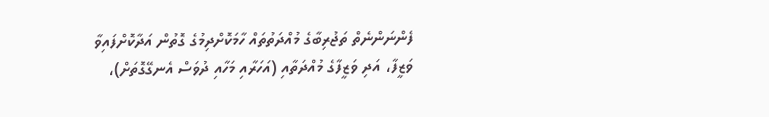ފެންނަންނެތް ތަޖުރިބާގެ މުއްދަތުތައް ހާމަކޮށްދިމުގެ ގޮތުން އަދާކޮށްފައިވާ ވަޒީފާ، އަދި ވަޒީފާގެ މުއްދަތާއި (އަހަރާއި މަހާއި ދުވަސް އެނގޭގޮތަށް)،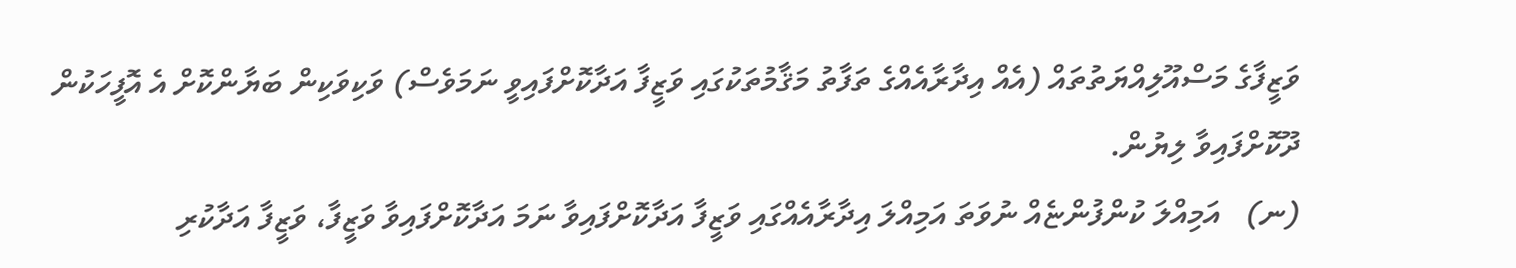ވަޒީފާގެ މަސްއޫލިއްޔަތުތައް (އެއް އިދާރާއެއްގެ ތަފާތު މަޤާމުތަކުގައި ވަޒީފާ އަދާކޮށްފައިވީ ނަމަވެސް) ވަކިވަކިން ބަޔާންކޮށް އެ އޮފީހަކުން ދޫކޮށްފައިވާ ލިޔުން.
(ނ)   އަމިއްލަ ކުންފުންޏެއް ނުވަތަ އަމިއްލަ އިދާރާއެއްގައި ވަޒީފާ އަދާކޮށްފައިވާ ނަމަ އަދާކޮށްފައިވާ ވަޒީފާ، ވަޒީފާ އަދާކުރި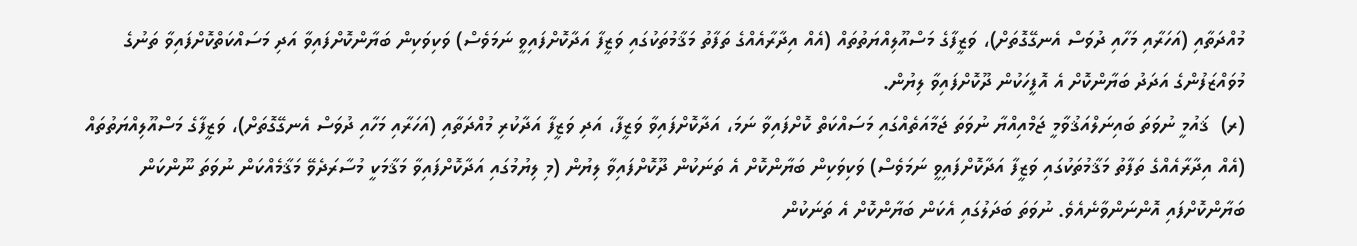މުއްދަތާއި (އަހަރާއި މަހާއި ދުވަސް އެނގޭގޮތަށް)، ވަޒީފާގެ މަސްއޫލިއްޔަތުތައް (އެއް އިދާރާއެއްގެ ތަފާތު މަޤާމުތަކުގައި ވަޒީފާ އަދާކޮށްފައިވީ ނަމަވެސް) ވަކިވަކިން ބަޔާންކޮށްފައިވާ އަދި މަސައްކަތްކޮށްފައިވާ ތަނުގެ މުވައްޒަފުންގެ އަދަދު ބަޔާންކޮށް އެ އޮފީހަކުން ދޫކޮށްފައިވާ ލިޔުން.
(ރ)  ޤައުމީ ނުވަތަ ބައިނަލްއަޤުވާމީ ޖަމްއިއްޔާ ނުވަތަ ޖަމާއަތެއްގައި މަސައްކަތް ކޮށްފައިވާ ނަމަ، އަދާކޮށްފައިވާ ވަޒީފާ، އަދި ވަޒީފާ އަދާކުރި މުއްދަތާއި (އަހަރާއި މަހާއި ދުވަސް އެނގޭގޮތަށް)، ވަޒީފާގެ މަސްއޫލިއްޔަތުތައް (އެއް އިދާރާއެއްގެ ތަފާތު މަޤާމުތަކުގައި ވަޒީފާ އަދާކޮށްފައިވީ ނަމަވެސް) ވަކިވަކިން ބަޔާންކޮށް އެ ތަނަކުން ދޫކޮށްފައިވާ ލިޔުން (މި ލިޔުމުގައި އަދާކޮށްފައިވާ މަޤާމަކީ މުސާރަދެވޭ މަޤާމެއްކަން ނުވަތަ ނޫންކަން ބަޔާންކޮށްފައި އޮންނަންވާނެއެވެ. ނުވަތަ ބަދަލުގައި އެކަން ބަޔާންކޮށް އެ ތަނަކުން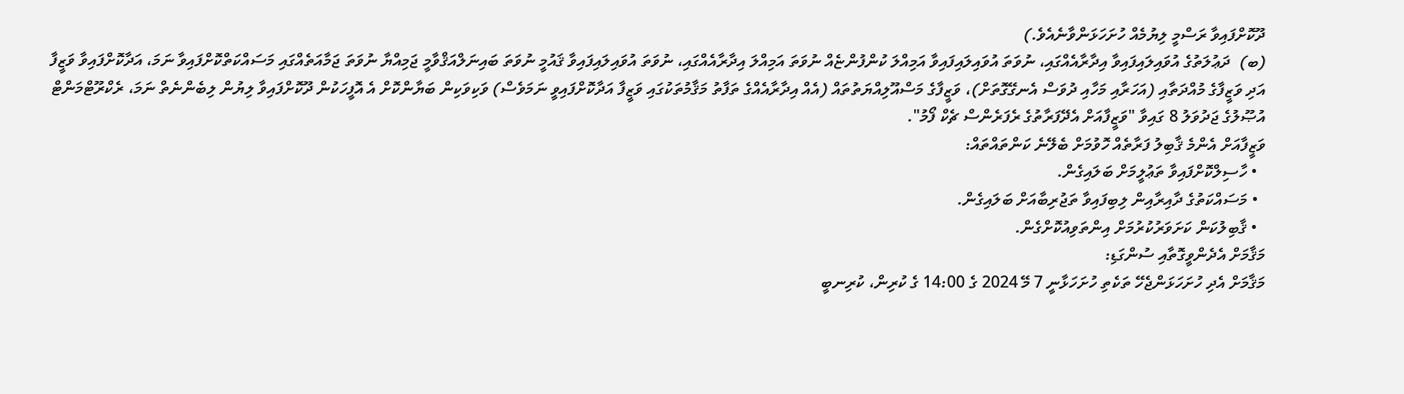ދޫކޮށްފައިވާ ރަސްމީ ލިޔުމެއް ހުށަހަޅަންވާނެއެވެ.)
(ބ)  ދަޢުލަތުގެ އުވައިލައިފައިވާ އިދާރާއެއްގައި، ނުވަތަ އުވައިލައިފައިވާ އަމިއްލަ ކުންފުންޏެއް ނުވަތަ އަމިއްލަ އިދާރާއެއްގައި، ނުވަތަ އުވައިލައިފައިވާ ޤައުމީ ނުވަތަ ބައިނަލްއަޤްވާމީ ޖަމިއްޔާ ނުވަތަ ޖަމާއަތެއްގައި މަސައްކަތްކޮށްފައިވާ ނަމަ، އަދާކޮށްފައިވާ ވަޒީފާ އަދި ވަޒީފާގެ މުއްދަތާއި (އަހަރާއި މަހާއި ދުވަސް އެނގޭގޮތަށް)، ވަޒީފާގެ މަސްއޫލިއްޔަތުތައް (އެއް އިދާރާއެއްގެ ތަފާތު މަޤާމުތަކުގައި ވަޒީފާ އަދާކޮށްފައިވީ ނަމަވެސް) ވަކިވަކިން ބަޔާންކޮށް އެ އޮފީހަކުން ދޫކޮށްފައިވާ ލިޔުން ލިބެންނެތް ނަމަ، ރެކްރޫޓްމަންޓް އުޞޫލުގެ ޖަދުވަލު 8 ގައިވާ "ވަޒީފާއަށް އެދޭފަރާތުގެ ރެފަރެންސް ޗެކް ފޯމު".
ވަޒީފާއަށް އެންމެ ޤާބިލު ފަރާތެއް ހޮވުމަށް ބެލޭނެ ކަންތައްތައް:
  • ހާސިލްކޮށްފައިވާ ތަޢުލީމަށް ބަލައިގެން.
  • މަސައްކަތުގެ ދާއިރާއިން ލިބިފައިވާ ތަޖުރިބާއަށް ބަލައިގެން.
  • ޤާބިލުކަން ކަށަވަރުކުރުމަށް އިންތަވިއުކޮށްގެން.
މަޤާމަށް އެދެންވީގޮތާއި ސުންގަޑި:
މަޤާމަށް އެދި ހުށަހަޅަންޖެހޭ ތަކެތި ހުށަހަޅާނީ 7 މޭ 2024 ގެ 14:00 ގެ ކުރިން، ކުރިނބީ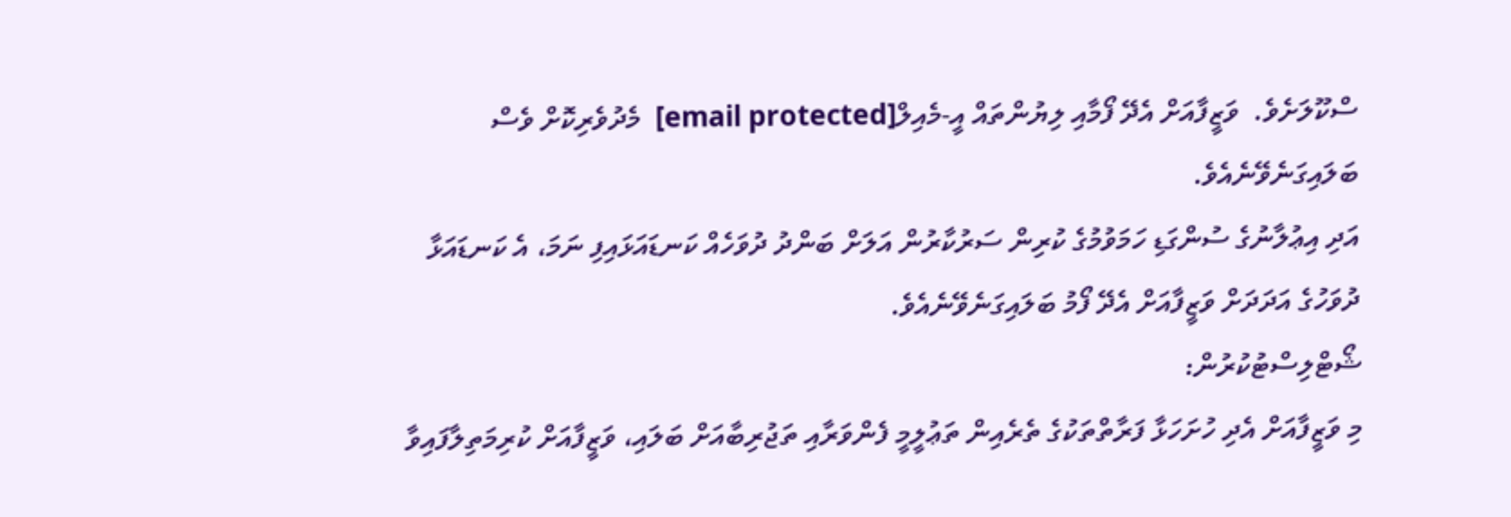ސްކޫލަށެވެ.  ވަޒީފާއަށް އެދޭ ފޯމާއި ލިޔުންތައް އީ-މެއިލް[email protected]  މެދުވެރިކޮށް ވެސް ބަލައިގަނެވޭނެއެވެ.
އަދި އިޢުލާނުގެ ސުންގަޑި ހަމަވުމުގެ ކުރިން ސަރުކާރުން އަލަށް ބަންދު ދުވަހެއް ކަނޑައަޅައިފި ނަމަ، އެ ކަނޑައަޅާ ދުވަހުގެ އަދަދަށް ވަޒީފާއަށް އެދޭ ފޯމު ބަލައިގަނެވޭނެއެވެ.
ޝޯޓްލިސްޓުކުރުން:
މި ވަޒީފާއަށް އެދި ހުށަހަޅާ ފަރާތްތަކުގެ ތެރެއިން ތަޢުލީމީ ފެންވަރާއި ތަޖުރިބާއަށް ބަލައި، ވަޒީފާއަށް ކުރިމަތިލާފައިވާ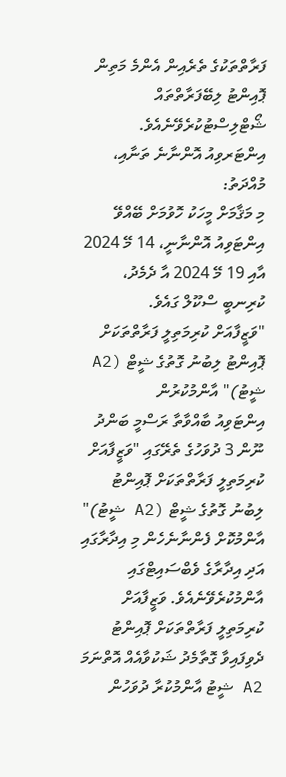ފަރާތްތަކުގެ ތެރެއިން އެންމެ މަތިން ޕޮއިންޓު ލިބޭފަރާތްތައް ޝޯޓްލިސްޓުކުރެވޭނެއެވެ.
އިންޓަރވިއު އޮންނާނެ ތަނާއި، މުއްދަތު:
މި މަޤާމަށް މީހަކު ހޮވުމަށް ބޭއްވޭ އިންޓަވިއު އޮންނާނީ، 14 މޭ 2024 އާއި 19 މޭ 2024 އާ ދެމެދު، ކުރިނބީ ސްކޫލް ގައެވެ.
"ވަޒީފާއަށް ކުރިމަތިލީ ފަރާތްތަކަށް ޕޮއިންޓު ލިބުނު ގޮތުގެ ޝީޓް (A2 ޝީޓު)" އާންމުކުރުން
އިންޓަވިއު ބާއްވާތާ ރަސްމީ ބަންދު ނޫން 3 ދުވަހުގެ ތެރޭގައި "ވަޒީފާއަށް ކުރިމަތިލީ ފަރާތްތަކަށް ޕޮއިންޓު ލިބުނު ގޮތުގެ ޝީޓް (A2 ޝީޓު)" އާންމުކޮށް ފެންނާނެހެން މި އިދާރާގައި އަދި އިދާރާގެ ވެބްސައިޓްގައި އާންމުކުރެވޭނެއެވެ. ވަޒީފާއަށް ކުރިމަތިލީ ފަރާތްތަކަށް ޕޮއިންޓު ދެވިފައިވާ ގޮތާމެދު ޝަކުވާއެއް އޮތްނަމަ A2 ޝީޓު އާންމުކުރާ ދުވަހުން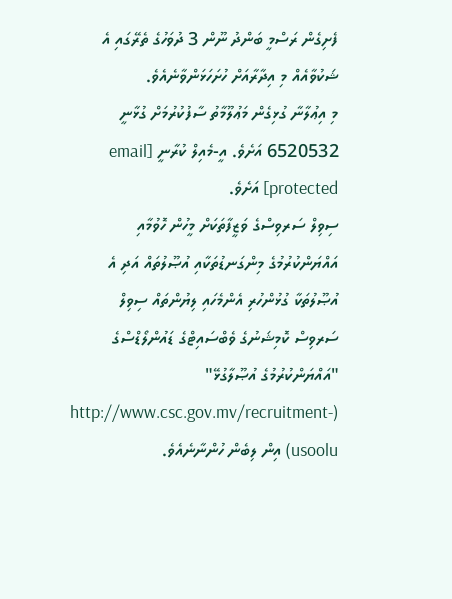ފެށިގެން ރަސްމީ ބަންދު ނޫން 3 ދުވަހުގެ ތެރޭގައި އެ ޝަކުވާއެއް މި އިދާރާއަށް ހުށަހަޅަންވާނެއެވެ.
މި އިޢުލާނާ ގުޅިގެން މަޢުލޫމާތު ސާފުކުރުމަށް ގުޅާނީ 6520532 އަށެވެ. އީ-މެއިލް ކުރާނީ [email protected] އަށެވެ.
ސިވިލް ސަރވިސްގެ ވަޒީފާތަކަށް މީހުން ހޮވުމާއި އައްޔަންކުރުމުގެ މިންގަނޑުތަކާއި އުޞޫލުތައް އަދި އެ އުޞޫލުތަކާ ގުޅުންހުރި އެންމެހައި ލިޔުންތައް ސިވިލް ސަރވިސް ކޮމިޝަނުގެ ވެބްސައިޓްގެ ޑައުންލޯޑްސްގެ "އައްޔަންކުރުމުގެ އުޞޫލާގުޅޭ" (http://www.csc.gov.mv/recruitment-usoolu) އިން ލިބެން ހުންނާނެއެވެ.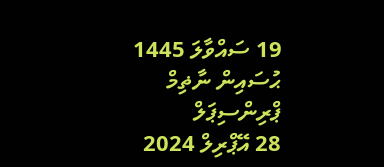19 ސައްވާލަ 1445
ޙުސައިން ނާޡިމް
ޕްރިންސިޕަލް
28 އޭޕްރިލް 2024